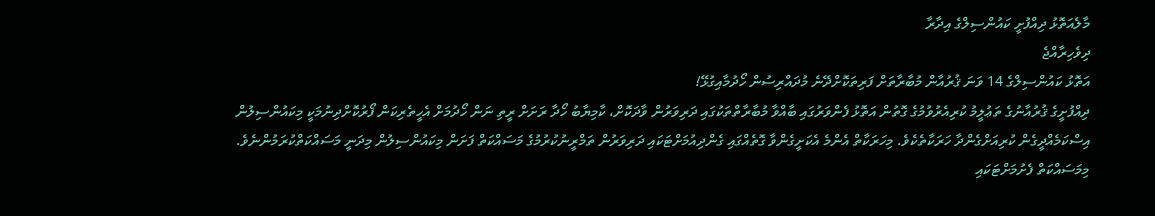މާލެއަތޮޅު ދިއްފުށީ ކައުންސިލްގެ އިދާރާ
ދިވެހިރާއްޖެ
އަތޮޅު ކައުންސިލްގެ 14 ވަނަ ޤުރުއާން މުބާރާތަށް ފަރިތަކޮށްދޭނެ މުދައްރިސުން ހޯދުމާއިގުޅޭ!
ދިއްފުށީގެ ޤުރުއާނުގެ ތަޢުލީމު ކުރިއެރުވުމުގެ ގޮތުން އަތޮޅު ފެންވަރުގައި ބާއްވާ މުބާރާތްތަކުގައި ދަރިވަރުން ވާދަކޮށް، ކާމިޔާބު ހޯދާ ރަށަށް ރީތި ނަން ހޯދުމަށް އެހީތެރިކަން ފޯރުކޮށްދިނުމަކީ މިކައުންސިލުން އިސްކަމެއްދީގެން ކުރިއަށްގެންދާ ހަރަކާތެކެވެ. މިހަރަކާތް އެންމެ އެކަށީގެންވާ ގޮތެއްގައި ގެންދިއުމަށްޓަކައި ދަރިވަރުން ތަމްރީނުކުރުމުގެ މަސައްކަތް ފަށަން މިކައުންސިލުން މިދަނީ މަސައްކަތްކުރަމުންނެވެ. މިމަސައްކަތް ފެށުމަށްޓަކައި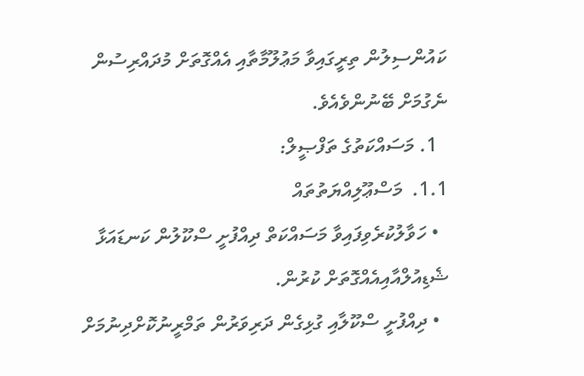ކައުންސިލުން ތިރީގައިވާ މަޢުލޫމާތާއި އެއްގޮތަށް މުދައްރިސުން ނެގުމަށް ބޭނުންވެއެވެ.
  1. މަސައްކަތުގެ ތަފްޞީލް:
1.1.  މަސްޢޫލިއްޔަތުތައް
  • ހަވާލުކުރެވިފައިވާ މަސައްކަތް ދިއްފުށީ ސްކޫލުން ކަނޑައަޅާ ޝެޑިއުލްއާއިއެއްގޮތަށް ކުރުން.
  • ދިއްފުށީ ސްކޫލާއި ގުޅިގެން ދަރިވަރުން ތަމްރީނުކޮށްދިނުމަށް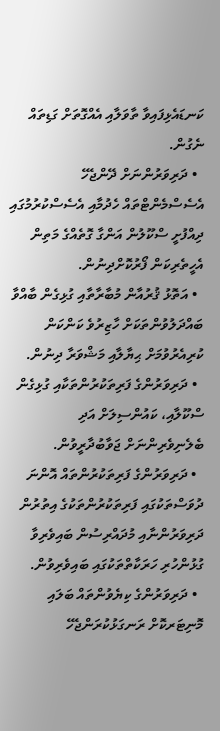ކަނޑައެޅިފައިވާ ތާވަލާއި އެއްގޮތަށް ގަޑިތައް ނެގުން.
  • ދަރިވަރުންނަށް ދޭންޖެހޭ އެސެސްމެންޓްތައް ހެދުމާއި އެސެސްކުރުމުގައި ދިއްފުށީ ސްކޫލުން އަންގާ ގޮތެއްގެ މަތިން އެހީތެރިކަން ފޯރުކޮށްދިނުން.
  • އަތޮޅު ޤުރުއާން މުބާރާތާއި ގުޅިގެން ބާއްވާ ބައްދަލުވުންތަކަށް ހާޒިރުވެ ކަންކަން ކުރިއެރުވުމަށް ޙިޔާލާއި މަޝްވަރާ ދިނުން.
  • ދަރިވަރުންގެ ފަރިތަކުރުންތަކާއި ގުޅިގެން ސްކޫލާއި، ކައުންސިލަށް އަދި ބެލެނިވެރިންނަށް ޖަވާބުދާރީވުން.
  • ދަރިވަރުންގެ ފަރިތަކުރުންތައް އޮންނަ ދުވަސްތަކުގައި ފަރިތަކުރުންތަކުގެ އިތުރުން ދަރިވަރުންނާއި މުދައްރިސުން ބައިވެރިވާ ގުޅުންހުރި ހަރަކާތްތަކުގައި ބައިވެރިވުން.
  • ދަރިވަރުންގެ ކިޔެވުންތައް ބަލައި މޮނިޓަރކޮށް ރަނގަޅުކުރަންޖެހޭ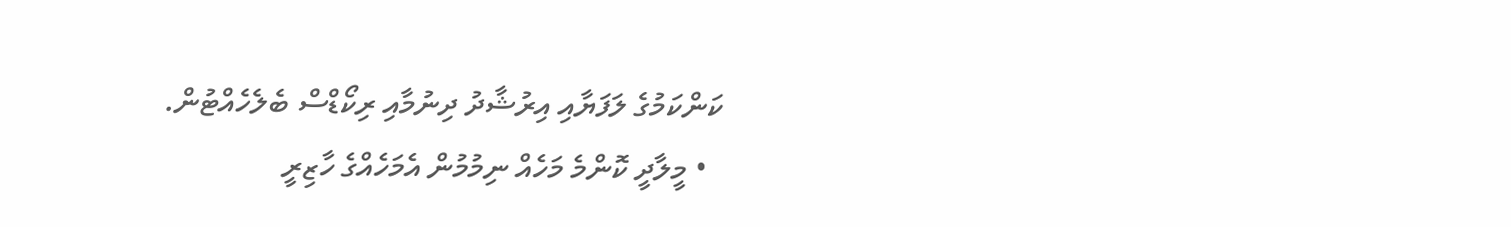ކަންކަމުގެ ލަފަޔާއި އިރުޝާދު ދިނުމާއި ރިކޯޑްސް ބެލެހެއްޓުން.
  • މީލާދީ ކޮންމެ މަހެއް ނިމުމުން އެމަހެއްގެ ހާޒިރީ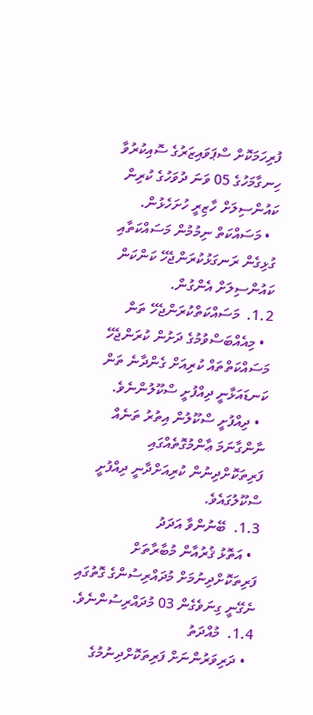ފުރިހަމަކޮށް ސްޕަވައިޒަރުގެ ސޮއިކުރުވާ ހިނގާމަހުގެ 05 ވަނަ ދުވަހުގެ ކުރިން ކައުންސިލަށް ހާޒިރީ ހުށަހެޅުން.
  • މަސައްކަތް ނިމުމުން މަސައްކަތާއި ގުޅިގެން ރަނގަޅުކުރަންޖެހޭ ކަންކަން ކައުންސިލަށް އެންގުން.
1.2.  މަސައްކަތްކުރަންޖެހޭ ތަން
  • މިއެއްބަސްވުމުގެ ދަށުން ކުރަންޖެހޭ މަސައްކަތްތައް ކުރިއަށް ގެންދާނެ ތަން ކަނޑައަޅާނީ ދިއްފުށީ ސްކޫލުންނެވެ.
  • ދިއްފުށީ ސްކޫލުން އިތުރު ތަނެއް ނާންގާނަމަ ޢާންމުގޮތެއްގައި ފަރިތަކޮށްދިނުން ކުރިއަށްދާނީ ދިއްފުށީ ސްކޫލުގައެވެ.
1.3.  ބޭނުންވާ އަދަދު
  • އަތޮޅު ޤުރުއާން މުބާރާތަށް ފަރިތަކޮށްދިނުމަށް މުދައްރިސުންގެ ގޮތުގައި ނެގޭނީ ގިނަވެގެން 03 މުދައްރިސުންނެވެ.
1.4.  މުއްދަތު
  • ދަރިވަރުންނަށް ފަރިތަކޮށްދިނުމުގެ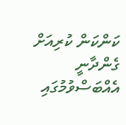ކަންކަން ކުރިއަށް ގެންދާނީ އެއްބަސްވުމުގައި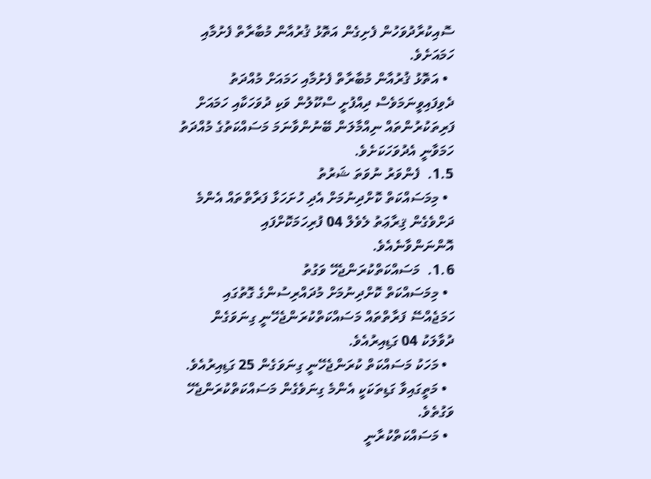ސޮއިކުރާދުވަހުން ފެށިގެން އަތޮޅު ޤުރުއާން މުބާރާތް ފެށުމާއި ހަމައަށެވެ.
  • އަތޮޅު ޤުރުއާން މުބާރާތް ފެށުމާއި ހަމައަށް މުއްދަތު ދެވިފައިވީނަމަވެސް ދިއްފުށީ ސްކޫލުން ވަކި ދުވަހަކާއި ހަމައަށް ފަރިތަކުރުންތައް ނިއްމާލަން ބޭނުންވާނަމަ މަސައްކަތުގެ މުއްދަތު ހަމަވާނީ އެދުވަހަކަށެވެ.
1.5.  ފެންވަރު ނުވަތަ ޝަރުތު
  • މިމަސައްކަތް ކޮށްދިނުމަށް އެދި ހުށަހަޅާ ފަރާތްތައް އެންމެ ދަށްވެގެން ޤިރާޢަތު ލެވެލް 04 ފުރިހަމަކޮށްފައި އޮންނަންވާނެއެވެ.
1.6.  މަސައްކަތްކުރަންޖެހޭ ވަގުތު
  • މިމަސައްކަތް ކޮށްދިނުމަށް މުދައްރިސުންގެ ގޮތުގައި ހަމަޖެއްސޭ ފަރާތްތައް މަސައްކަތްކުރަންޖެހޭނީ ގިނަވަގެން ދުވާލަކު 04 ގަޑިއިރުއެވެ.
  • މަހަކު މަސައްކަތް ކުރަންޖެހޭނީ ގިނަވަގެން 25 ގަޑިއިރުއެވެ.
  • މަތީގައިވާ ގަޑިތަކަކީ އެންމެ ގިނަވެގެން މަސައްކަތްކުރަންޖެހޭ ވަގުތެވެ.
  • މަސައްކަތްކުރާނީ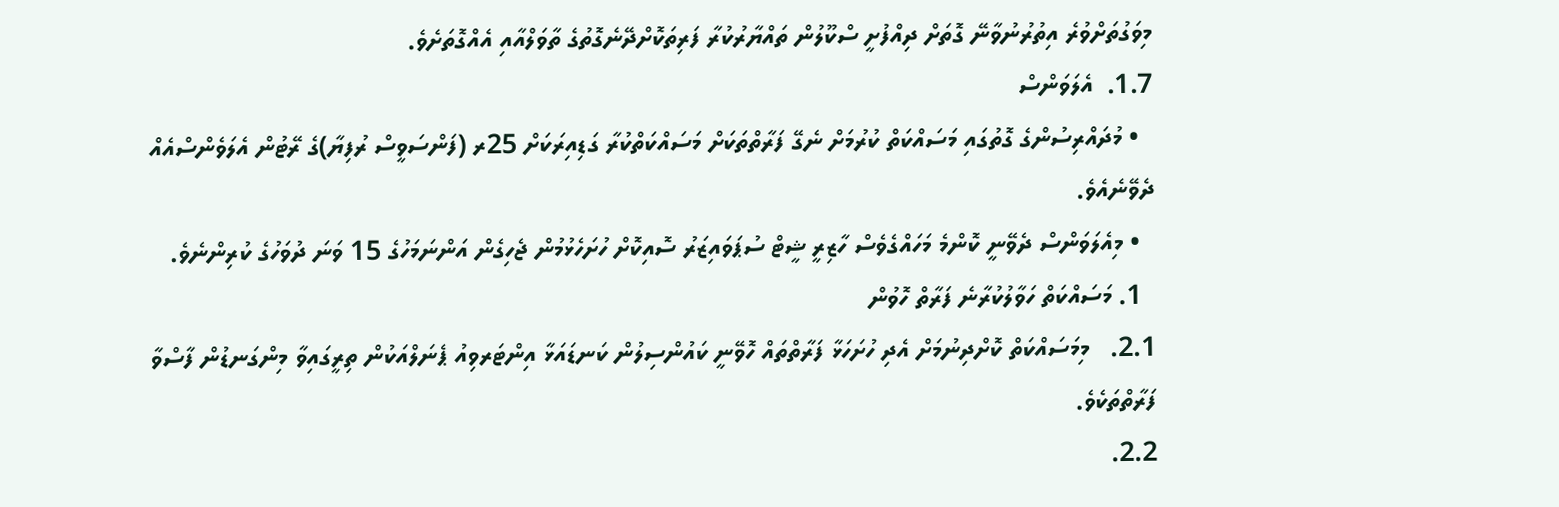މިވަގުތަށްވުރެ އިތުރުނުވާނޭ ގޮތަށް ދިއްފުށީ ސްކޫލުން ތައްޔާރުކުރާ ފަރިތަކޮށްދޭނެގޮތުގެ ތާވަލްއާއި އެއްގޮތަށެވެ.
1.7.  އެލަވަންސް
  • މުދައްރިސުންގެ ގޮތުގައި މަސައްކަތް ކުރުމަށް ނެގޭ ފަރާތްތަކަށް މަސައްކަތްކުރާ ގަޑިއިރަކަށް 25ރ (ފަންސަވީސް ރުފިޔާ)ގެ ރޭޓުން އެލަވެންސްއެއް ދެވޭނެއެވެ.
  • މިއެލަވަންސް ދެވޭނީ ކޮންމެ މަހައްގެވެސް ހާޒިރީ ޝީޓް ސުޕަވައިޒަރު ސޮއިކޮށް ހުށަހެޅުމުން ޖެހިގެން އަންނަމަހުގެ 15 ވަނަ ދުވަހުގެ ކުރިންނެވެ.
  1. މަސައްކަތް ހަވާލުކުރާނެ ފަރާތް ހޮވުން
2.1.   މިމަސައްކަތް ކޮށްދިނުމަށް އެދި ހުށަހަޅާ ފަރާތްތައް ހޮވޭނީ ކައުންސިލުން ކަނޑައަޅާ އިންޓަރވިއު ޕެނަލްއަކުން ތިރީގައިވާ މިންގަނޑުން ފާސްވާ ފަރާތްތަކެވެ.
2.2.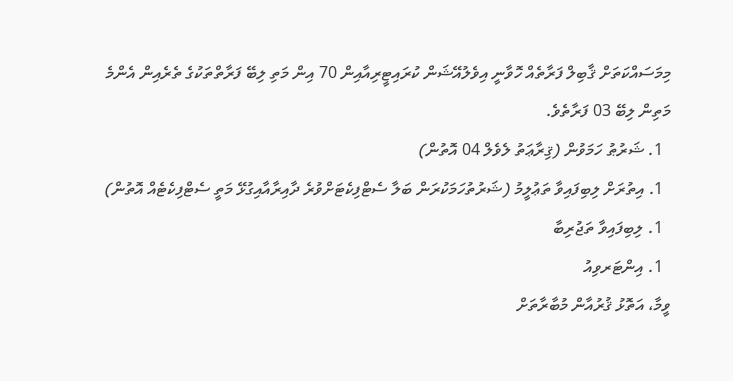މިމަސައްކަތަށް ޤާބިލް ފަރާތެއް ހޮވާނީ އިވެލުއޭޝަން ކުރައިޓީރިއާއިން 70 އިން މަތި ލިބޭ ފަރާތްތަކުގެ ތެރެއިން އެންމެ މަތިން ލިބޭ 03 ފަރާތެވެ.
  1. ޝަރުޠު ހަމަވުން (ޤިރާޢަތު ލެވެލް 04 އޮތުން)
  1. އިތުރަށް ލިބިފައިވާ ތަޢުލީމު (ޝަރުތުހަމަކުރަން ބަލާ ސެޓްފިކެޓަށްވުރެ ދާއިރާއާއިގުޅޭ މަތީ ސެޓްފިކެޓެއް އޮތުން)
  1. ލިބިފައިވާ ތަޖުރިބާ
  1. އިންޓަރވިއު
ވީމާ، އަތޮޅު ޤުރުއާން މުބާރާތަށް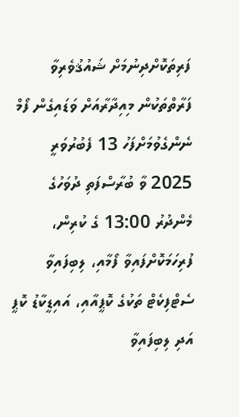ފަރިތަކޮށްދިނުމަށް ޝައުޤުވެރިވާ ފަރާތްތަކުން މިއިދާރާއަށް ވަޑައިގެން ފޯމް ނެންގެވުމަށްފަހު 13 ފެބުރުވަރީ 2025 ވާ ބުރާސްފަތި ދުވަހުގެ މެންދުރު 13:00 ގެ ކުރިން، ފުރިހަމަކޮށްފައިވާ ފޯމާއި، ލިބިފައިވާ ސެޓްފިކެޓް ތަކުގެ ކޮޕީއާއި، އައިޑީކާޑު ކޮޕީ އަދި ލިބިފައިވާ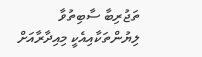ތަޖުރިބާ ސާބިތުވާ ލިޔުންތަކާއިއެކީ މިއިދާރާއަށް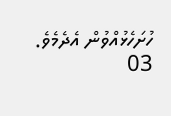ހުށަހެޅުއްވުން އެދެމެވެ.
03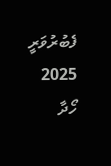ފެބުރުވަރީ 2025
ހޯދާ